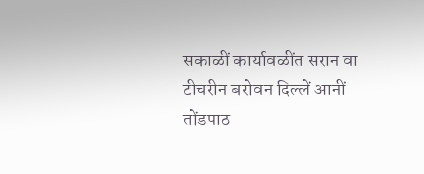सकाळीं कार्यावळींत सरान वा टीचरीन बरोवन दिल्लें आनीं तोंडपाठ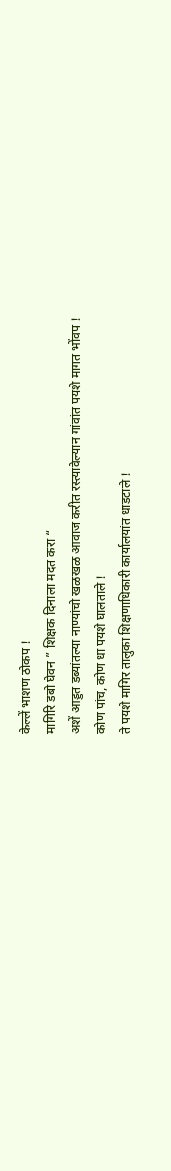केल्लें भाशण ठोकप !
मागिरि डबो घेवन ” शिक्षक दिनाला मदत करा “
अशें आड्डत डब्यांतल्या नाण्यांचो खळखळ आवाज करीत रस्त्यावेल्यान गांवांत पयशे मागत भोंवप !
कोण पांच, कोण धा पयशे घालताले !
ते पयशे मागिर तालुका शिक्षणाधिकारी कार्यालयांत धाडटाले !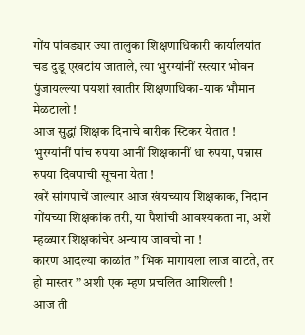गोंय पांवड्यार ज्या तालुका शिक्षणाधिकारी कार्यालयांत चड दुडू एखटांय जाताले, त्या भुरग्यांनीं रस्त्यार भोवन पुंजायल्ल्या पयशां खातीर शिक्षणाधिका-याक भौमान मेळटालो !
आज सुद्धां शिक्षक दिनाचे बारीक स्टिकर येतात !
भुरग्यांनीं पांच रुपया आनीं शिक्षकानीं धा रुपया, पन्नास रुपया दिवपाची सूचना येता !
खरें सांगपाचें जाल्यार आज खंयच्याय शिक्षकाक, निदान गोंयच्या शिक्षकांक तरी, या पैशांची आवश्यकता ना, अशें म्हळ्यार शिक्षकांचेर अन्याय जावचो ना !
कारण आदल्या काळांत ” भिक मागायला लाज वाटते, तर हो मास्तर ” अशी एक म्हण प्रचलित आशिल्ली !
आज ती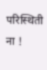परिस्थिती ना !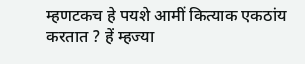म्हणटकच हे पयशे आमीं कित्याक एकठांय करतात ? हें म्हज्या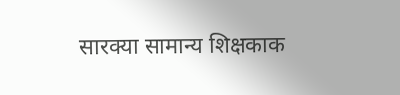सारक्या सामान्य शिक्षकाक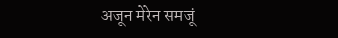अजून मेरेन समजूं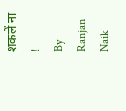शकलें ना !
By Ranjan Naik